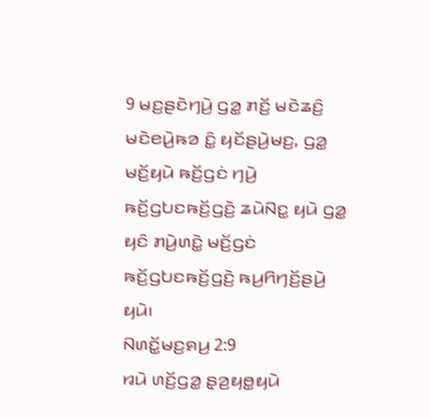9 ꤗꤢ꤬ꤔꤢꤧꤚꤣꤧ꤬ ꤞꤤ꤭ ꤊꤢꤩ꤬ ꤗꤢꤧꤘꤢꤨ꤬ ꤗꤢꤧꤕꤣꤧ꤬ꤒꤤ ꤢꤨ꤭ ꤟꤢꤩꤔꤣꤧ꤬ꤗꤢ꤬, ꤞꤤ꤭ ꤗꤢꤩ꤬ꤟꤣꤧ ꤒꤢꤩ꤬ꤞꤢꤦ ꤚꤣꤧ꤬ ꤒꤢꤩ꤬ꤞꤝꤢꤒꤢꤩ꤬ꤞꤢꤧ꤬ ꤘꤣꤧꤡꤢ꤭ ꤟꤣꤧ ꤞꤤ꤭ ꤟꤢꤨ ꤊꤣꤧ꤬ꤛꤢꤧ꤭ ꤗꤢꤩ꤬ꤞꤢꤦ ꤒꤢꤩ꤬ꤞꤝꤢꤒꤢꤩ꤬ꤞꤢꤧ꤬ ꤒꤣ꤬ꤖꤚꤢꤩ꤬ꤔꤣꤧ꤬ ꤟꤣꤧ꤯
ꤡꤛꤢꤩ꤭ꤗꤢ꤬ꤎꤣ꤬ 2:9
ꤙꤣꤧ ꤛꤢꤩ꤬ꤞꤤ꤭ ꤔ꤫ꤤ꤬ꤟꤥ꤭ꤟꤣꤧ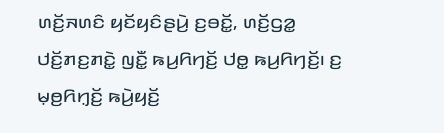ꤛꤢꤩ꤬ꤏꤛꤢꤨ ꤟꤢꤩꤟꤢꤨꤔꤣꤧ꤬ ꤢ꤬ꤋꤢꤩ꤭, ꤛꤢꤩ꤬ꤞꤤ꤭ ꤓꤢꤩ꤬ꤊꤢ꤬ꤊꤢꤧ꤭ ꤜꤢꤪ꤭ ꤒꤣ꤬ꤖꤚꤢꤩ꤬ ꤓꤥ꤭ ꤒꤣ꤬ꤖꤚꤢꤩ꤬꤯ ꤢ꤬ ꤗ꤫ꤥ꤬ꤖꤚ꤫ꤢꤩ꤬ ꤒꤣꤧ꤬ꤟꤢꤩ꤬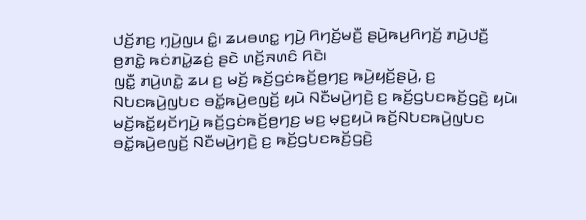ꤓꤢꤩ꤬ꤊꤢ꤬ ꤚ꤫ꤣꤧ꤬ꤜꤣ ꤢꤨ꤭꤯ ꤘꤣꤋꤛꤢ꤭ ꤚꤣꤧ꤬ ꤖꤚꤢꤩ꤬ꤗꤢꤪ꤬ ꤔꤣꤧ꤬ꤒꤣ꤬ꤖꤚꤢꤩ꤬ ꤊꤣꤧ꤬ꤓꤢꤪ꤬ ꤥ꤬ꤊꤢꤧ꤭ ꤒꤢꤦꤊꤣꤧ꤭ꤘꤢꤦ꤬ ꤔꤢꤧ ꤛꤢꤩ꤬ꤏꤛꤢꤨ ꤖꤢꤧ꤯
ꤜꤢꤪ꤭ ꤊꤣꤧ꤬ꤛꤢꤧ꤭ ꤘꤣ ꤢ꤬ ꤗꤢꤩ꤬ ꤒꤢꤩ꤬ꤞꤢꤦꤒꤢꤩ꤬ꤥ꤬ꤚꤢ꤬ ꤒꤣꤧ꤬ꤟꤢꤩ꤬ꤔꤣꤧ꤬, ꤢ꤬ ꤡꤝꤢꤒꤣꤧ꤬ꤜꤝꤢ ꤋꤢꤩ꤭ꤒꤣꤧ꤬ꤕꤜꤢꤩ꤬ ꤟꤣꤧ ꤡꤢꤪꤗꤣꤧ꤬ꤚꤢꤧ꤬ ꤢ꤬ ꤒꤢꤩ꤬ꤞꤝꤢꤒꤢꤩ꤬ꤞꤢꤧ꤬ ꤟꤣꤧ꤯ ꤗꤢꤩ꤬ꤒꤢꤩ꤭ꤟꤢꤩꤚꤣꤧ꤬ ꤒꤢꤩ꤬ꤞꤢꤦꤒꤢꤩ꤬ꤥ꤬ꤚꤢ꤬ ꤗꤢ꤬ ꤗ꤫ꤢ꤬ꤟꤣꤧ ꤒꤢꤩ꤬ꤡꤝꤢꤒꤣꤧ꤬ꤜꤝꤢ ꤋꤢꤩ꤭ꤒꤣꤧ꤬ꤕꤜꤢꤩ꤬ ꤡꤢꤪꤗꤣꤧ꤬ꤚꤢꤧ꤬ ꤢ꤬ ꤒꤢꤩ꤬ꤞꤝꤢꤒꤢꤩ꤬ꤞꤢꤧ꤬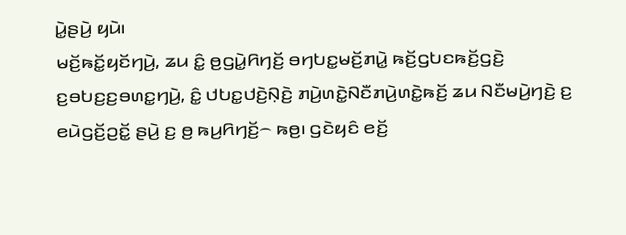ꤣꤧ꤭ꤔꤣꤧ꤬ ꤟꤣꤧ꤯
ꤗꤢꤩ꤬ꤒꤢꤩ꤭ꤟꤢꤩꤚꤣꤧ꤬, ꤘꤣ ꤢꤨ꤭ ꤥ꤬ꤞꤣꤧ꤭ꤖꤚꤢꤩ꤬ ꤋꤚꤝꤢ꤭ꤗꤢꤩ꤬ꤊꤣꤧ꤭ ꤒꤢꤩ꤬ꤞꤝꤢꤒꤢꤩ꤬ꤞꤢꤧ꤬ ꤢ꤬ꤋꤝꤢ꤬ꤢ꤬ꤋꤛꤢ꤭ꤚꤣꤧ꤬, ꤢꤨ꤭ ꤓꤝꤢ꤭ꤓꤢꤧ꤬ꤡ꤫ꤢꤧ꤬ ꤊꤣꤧ꤬ꤛꤢꤧ꤭ꤡꤢꤪꤊꤣꤧ꤬ꤛꤢꤧ꤭ꤒꤢꤩ꤬ ꤘꤣ ꤡꤢꤪꤗꤣꤧ꤬ꤚꤢꤧ꤬ ꤢ꤬ ꤕꤣꤧꤞꤢꤩ꤬ꤑꤢꤩ꤭ ꤔꤣꤧ꤬ ꤢ꤬ ꤥ꤬ ꤒꤣ꤬ꤖꤚꤢꤩ꤬꤮ ꤒꤥ꤬꤯ ꤞꤢꤧꤟꤢꤨ ꤕꤢꤩ꤬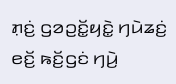ꤊ꤫ꤢꤦ꤬ ꤞꤤꤑꤢꤩ꤭ꤟꤢꤧ꤭ ꤚꤣꤧꤘꤢꤦ꤬ ꤕꤢꤩ꤬ ꤒꤢꤩ꤬ꤞꤢꤦ ꤚꤣꤧ꤬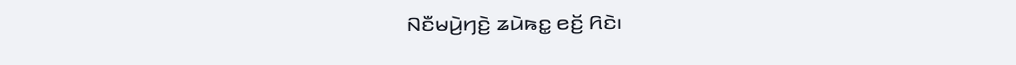ꤡꤢꤪꤗꤣꤧ꤬ꤚꤢꤧ꤬ ꤘꤣꤧꤒꤢ꤭ ꤕꤢꤩ꤬ ꤖꤢꤧ꤯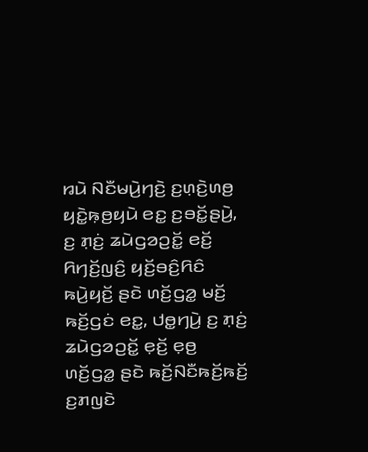ꤙꤣꤧ ꤡꤢꤪꤗꤣꤧ꤬ꤚꤢꤧ꤬ ꤢ꤬ꤛ꤫ꤢꤧ꤬ꤛꤥ꤬ ꤟꤢꤧ꤭ꤒ꤫ꤥ꤬ꤟꤣꤧ ꤕꤢ꤭ ꤢ꤬ꤋꤢꤩ꤭ꤔꤣꤧ꤬, ꤢ꤬ ꤊ꤫ꤢꤦ꤬ ꤘꤣꤧꤞꤤꤑꤢꤩ꤭ ꤕꤢꤩ꤬ ꤖꤚꤢꤩ꤬ꤜꤢꤨ꤬ ꤟꤢꤩ꤬ꤋꤢꤨ꤬ꤖꤢꤨ ꤒꤣꤧ꤬ꤟꤢꤩ꤬ ꤔꤢꤧ ꤛꤢꤩ꤬ꤞꤤ꤭ ꤗꤢꤩ꤬ ꤒꤢꤩ꤬ꤞꤢꤦ ꤕꤢ꤭, ꤓꤥ꤭ꤚꤣꤧ꤬ ꤢ꤬ ꤊ꤫ꤢꤦ꤬ ꤘꤣꤧꤞꤤꤑꤢꤩ꤭ ꤕ꤫ꤢꤩ꤬ ꤕ꤫ꤥ꤬ ꤛꤢꤩ꤬ꤞꤤ꤭ ꤔꤢꤧ ꤒꤢꤩ꤬ꤡꤢꤪꤒꤢꤩ꤬ꤒꤢꤩ꤬ ꤢ꤬ꤊꤜꤢꤧ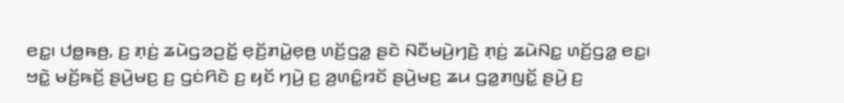ꤕꤢ꤭꤯ ꤓꤥ꤭ꤒꤥ꤬, ꤢ꤬ ꤊ꤫ꤢꤦ꤬ ꤘꤣꤧꤞꤤꤑꤢꤩ꤭ ꤕ꤫ꤢꤩ꤬ꤊꤣꤧ꤭ꤕ꤫ꤥ꤬ ꤛꤢꤩ꤬ꤞꤤ꤭ ꤔꤢꤧ ꤡꤢꤪꤗꤣꤧ꤬ꤚꤢꤧ꤬ ꤊ꤫ꤢꤦ꤬ ꤘꤣꤧꤡꤢ꤭ ꤛꤢꤩ꤬ꤞꤤ꤭ ꤕꤢ꤭꤯
ꤠꤢꤧ꤭ ꤗꤢꤩ꤬ꤒꤢꤩ꤬ ꤔꤣꤧ꤬ꤗꤢ꤬ ꤢ꤬ ꤞꤢꤦꤖꤢꤧ ꤢ꤬ ꤟꤢꤩ ꤚꤣꤧ꤬ ꤢ꤬ ꤤ꤬ꤛꤢꤨ꤭ꤙꤢꤩ ꤔꤣꤧ꤬ꤗꤢ꤬ ꤘꤣ ꤞꤤ꤭ꤊꤜꤢꤩ꤭ ꤔꤣꤧ꤬ ꤢ꤬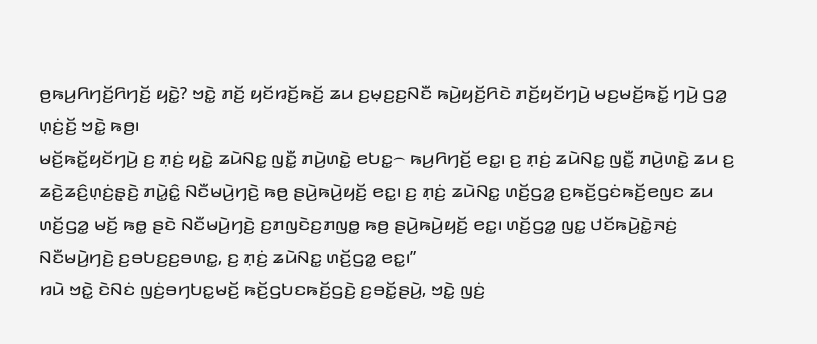ꤥ꤬ꤒꤣ꤬ꤖꤚꤢꤩ꤬ꤖꤚꤢꤩ꤬ ꤟꤢꤧ꤭? ꤠꤢꤧ꤭ ꤊꤢꤩ꤬ ꤟꤢꤩꤙꤢꤩ꤬ꤒꤢꤩ꤬ ꤘꤣ ꤢ꤬ꤗ꤫ꤢ꤬ꤢ꤬ꤡꤢꤪ ꤒꤣꤧ꤬ꤟꤢꤩ꤬ꤖꤢꤧ ꤊꤢꤩ꤬ꤟꤢꤩꤚꤣꤧ꤬ ꤗꤢ꤬ꤗꤢꤩ꤬ꤒꤢꤩ꤭ ꤚꤣꤧ꤬ ꤞꤤ꤭ ꤛ꤫ꤢꤦ꤬ꤢꤩ꤬ ꤠꤢꤧ꤭ ꤒꤥ꤬꤯
ꤗꤢꤩ꤬ꤒꤢꤩ꤭ꤟꤢꤩꤚꤣꤧ꤬ ꤢ꤬ ꤊ꤫ꤢꤦ꤬ ꤟꤢꤧ꤭ ꤘꤣꤧꤡꤢ꤭ ꤜꤢꤪ꤭ ꤊꤣꤧ꤬ꤛꤢꤧ꤭ ꤕꤝꤢ꤭꤮ ꤒꤣ꤬ꤖꤚꤢꤩ꤬ ꤕꤢ꤭꤯ ꤢ꤬ ꤊ꤫ꤢꤦ꤬ ꤘꤣꤧꤡꤢ꤭ ꤜꤢꤪ꤭ ꤊꤣꤧ꤬ꤛꤢꤧ꤭ ꤘꤣ ꤢ꤬ ꤘꤢꤧ꤬ꤘꤢꤨ꤬ꤛ꤫ꤢꤦ꤬ꤔ꤫ꤢꤧ꤬ ꤊꤣꤧ꤭ꤢꤨ꤭ ꤡꤢꤪꤗꤣꤧ꤬ꤚꤢꤧ꤬ ꤒꤥ꤬ ꤔꤣꤧ꤬ꤒꤣꤧ꤬ꤟꤢꤩ꤬ ꤕꤢ꤭꤯ ꤢ꤬ ꤊ꤫ꤢꤦ꤬ ꤘꤣꤧꤡꤢ꤭ ꤛꤢꤩ꤬ꤞꤤ꤭ ꤢ꤬ꤒꤢꤩ꤬ꤞꤢꤦꤒꤢꤩ꤬ꤕꤜꤢ ꤘꤣ ꤛꤢꤩ꤬ꤞꤤ꤭ ꤗꤢꤩ꤬ ꤒꤥ꤭ ꤔꤢꤧ ꤡꤢꤪꤗꤣꤧ꤬ꤚꤢꤧ꤬ ꤢ꤬ꤊꤜꤢꤧꤢ꤬ꤊꤜꤥ꤭ ꤒꤥ꤬ ꤔꤣꤧ꤬ꤒꤣꤧ꤬ꤟꤢꤩ꤬ ꤕꤢ꤭꤯ ꤛꤢꤩ꤬ꤞꤤ꤭ ꤜꤢ꤭ ꤓꤢꤩꤒꤣꤧ꤬ꤢꤧ꤭ꤏꤢꤦ꤬ ꤡꤢꤪꤗꤣꤧ꤬ꤚꤢꤧ꤬ ꤢ꤬ꤋꤝꤢ꤬ꤢ꤬ꤋꤛꤢ꤭, ꤢ꤬ ꤊ꤫ꤢꤦ꤬ ꤘꤣꤧꤡꤢ꤭ ꤛꤢꤩ꤬ꤞꤤ꤭ ꤕꤢ꤭꤯”
ꤙꤣꤧ ꤠꤢꤧ꤭ ꤢꤧꤡꤢꤦ ꤜꤢꤦ꤬ꤋꤚꤝꤢ꤭ꤗꤢꤩ꤬ ꤒꤢꤩ꤬ꤞꤝꤢꤒꤢꤩ꤬ꤞꤢꤧ꤬ ꤢ꤬ꤋꤢꤩ꤭ꤔꤣꤧ꤬, ꤠꤢꤧ꤭ ꤜꤢꤦ꤬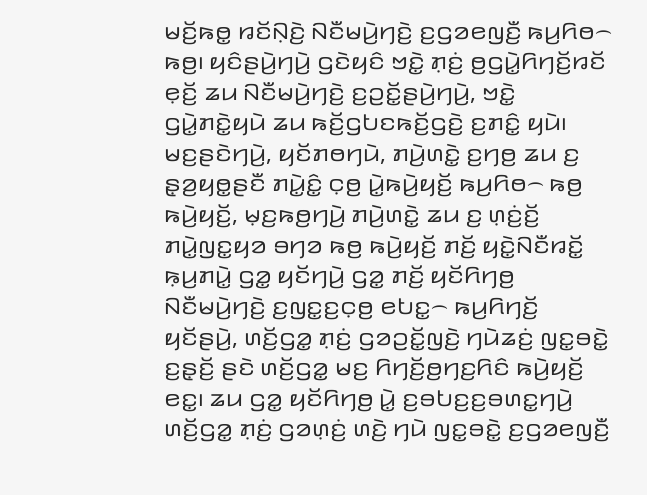ꤗꤢꤩ꤬ꤒꤥ꤭ ꤙꤢꤩꤡ꤫ꤢꤧ꤬ ꤡꤢꤪꤗꤣꤧ꤬ꤚꤢꤧ꤬ ꤢ꤬ꤞꤤꤕꤜꤢꤪ꤬ ꤒꤣ꤬ꤖꤥ꤮ ꤒꤥ꤬꤯ ꤟꤢꤨꤔꤣꤧ꤬ꤚꤣꤧ꤬ ꤞꤢꤧꤟꤢꤨ ꤠꤢꤧ꤭ ꤊ꤫ꤢꤦ꤬ ꤥ꤬ꤞꤣꤧ꤭ꤖꤚꤢꤩ꤬ꤙꤢꤩ ꤕ꤫ꤢꤩ꤬ ꤘꤣ ꤡꤢꤪꤗꤣꤧ꤬ꤚꤢꤧ꤬ ꤢ꤬ꤑꤢꤩ꤭ꤔꤣꤧ꤬ꤚꤣꤧ꤬, ꤠꤢꤧ꤭ ꤞꤣꤧ꤭ꤊꤢꤧ꤭ꤟꤣꤧ ꤘꤣ ꤒꤢꤩ꤬ꤞꤝꤢꤒꤢꤩ꤬ꤞꤢꤧ꤬ ꤢ꤬ꤊꤢꤨ꤭ ꤟꤣꤧ꤯
ꤗꤢ꤬ꤔꤢꤧꤚꤣꤧ꤬, ꤟꤢꤩꤊꤥꤚꤣꤧ, ꤊꤣꤧ꤬ꤛꤢꤧ꤭ ꤢ꤬ꤚꤥ꤬ ꤘꤣ ꤢ꤬ ꤔ꤫ꤤ꤬ꤟꤥ꤭ꤔꤢꤪ ꤊꤣꤧ꤭ꤢꤨ꤭ ꤍ꤫ꤥ꤬ ꤣꤧ꤭ꤒꤣꤧ꤬ꤟꤢꤩ꤬ ꤒꤣ꤬ꤖꤥ꤮ ꤒꤥ꤬ ꤒꤣꤧ꤬ꤟꤢꤩ꤬, ꤗ꤫ꤢ꤬ꤒꤥ꤬ꤚꤣꤧ꤬ ꤊꤣꤧ꤬ꤛꤢꤧ꤭ ꤘꤣ ꤢ꤬ ꤛ꤫ꤢꤦ꤬ꤢꤩ꤬ ꤊꤣꤧ꤭ꤜꤢ꤭ꤟꤤ ꤋꤚꤤ ꤒꤥ꤬ ꤒꤣꤧ꤬ꤟꤢꤩ꤬ ꤊꤢꤩ꤬ ꤟꤢꤧ꤭ꤡꤢꤪꤙꤢꤩ꤭ ꤒ꤫ꤣ꤬ꤊꤣꤧ꤭ ꤞꤤ꤭ ꤟꤢꤩꤚꤣꤧ꤬ ꤞꤤ꤭ ꤊꤢꤩ꤬ ꤟꤢꤩꤖꤚꤥ꤬ ꤡꤢꤪꤗꤣꤧ꤬ꤚꤢꤧ꤬ ꤢ꤬ꤜꤢ꤭ꤢ꤬ꤍ꤫ꤥ꤬ ꤕꤝꤢ꤭꤮ ꤒꤣ꤬ꤖꤚꤢꤩ꤬ ꤟꤢꤩꤔꤣꤧ꤬, ꤛꤢꤩ꤬ꤞꤤ꤭ ꤊ꤫ꤢꤦ꤬ ꤞꤤꤑꤢꤩ꤭ꤜꤢꤧ꤬ ꤚꤣꤧꤘꤢꤦ꤬ ꤜꤢ꤭ꤋꤢꤧ꤭ ꤢ꤬ꤔ꤫ꤢꤩ꤬ ꤔꤢꤧ ꤛꤢꤩ꤬ꤞꤤ꤭ ꤗꤢ꤬ ꤖꤚꤢꤩ꤬ꤥ꤬ꤚꤢ꤬ꤖꤢꤨ ꤒꤣꤧ꤬ꤟꤢꤩ꤬ ꤕꤢ꤭꤯ ꤘꤣ ꤞꤤ꤭ ꤟꤢꤩꤖꤚꤥ꤬ ꤣꤧ꤭ ꤢ꤬ꤋꤝꤢ꤬ꤢ꤬ꤋꤛꤢ꤭ꤚꤣꤧ꤬ ꤛꤢꤩ꤬ꤞꤤ꤭ ꤊ꤫ꤢꤦ꤬ ꤞꤤꤛ꤫ꤢꤦ꤬ ꤛꤢꤧ꤬ ꤚꤣꤧ ꤜꤢ꤭ꤋꤢꤧ꤭ ꤢ꤬ꤞꤤꤕꤜꤢꤪ꤬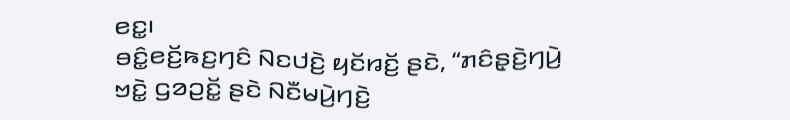ꤕꤢ꤭꤯
ꤋꤢꤨ꤭ꤕꤢꤩ꤬ꤒꤢ꤬ꤚꤢꤨ ꤡꤢꤓꤢꤧ꤬ ꤟꤢꤩꤙꤢꤩ꤬ ꤔꤢꤧ, “ꤊꤢꤨꤔ꤫ꤢꤧ꤬ꤚꤣꤧ꤬ ꤠꤢꤧ꤭ ꤞꤤꤑꤢꤩ꤭ ꤔꤢꤧ ꤡꤢꤪꤗꤣꤧ꤬ꤚꤢꤧ꤬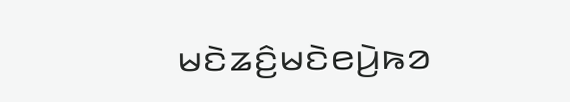ꤗꤢꤧꤘꤢꤨ꤬ꤗꤢꤧꤕꤣꤧ꤬ꤒꤤ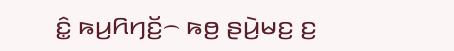ꤢꤨ꤭ ꤒꤣ꤬ꤖꤚꤢꤩ꤬꤮ ꤒꤥ꤬ ꤔꤣꤧ꤬ꤗꤢ꤬ ꤢ꤬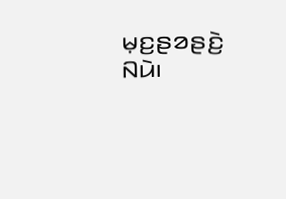ꤗ꤫ꤢ꤬ꤔꤤꤔꤢꤧ꤬ ꤡꤣꤧ꤯